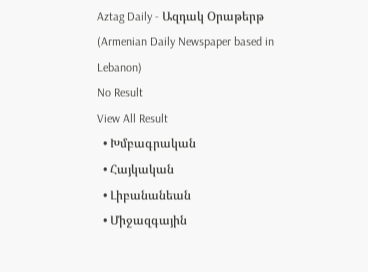Aztag Daily - Ազդակ Օրաթերթ (Armenian Daily Newspaper based in Lebanon)
No Result
View All Result
  • Խմբագրական
  • Հայկական
  • Լիբանանեան
  • Միջազգային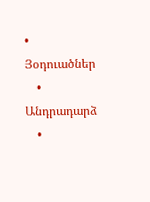• Յօդուածներ
    • Անդրադարձ
    •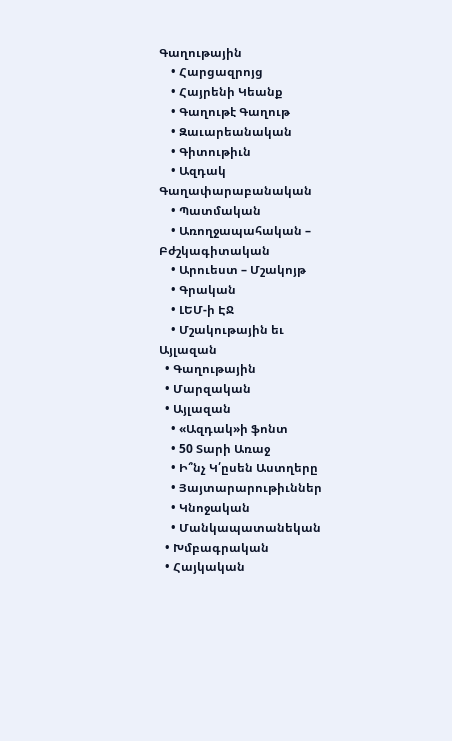Գաղութային
    • Հարցազրոյց
    • Հայրենի Կեանք
    • Գաղութէ Գաղութ
    • Զաւարեանական
    • Գիտութիւն
    • Ազդակ Գաղափարաբանական
    • Պատմական
    • Առողջապահական – Բժշկագիտական
    • Արուեստ – Մշակոյթ
    • Գրական
    • ԼԵՄ-ի ԷՋ
    • Մշակութային եւ Այլազան
  • Գաղութային
  • Մարզական
  • Այլազան
    • «Ազդակ»ի ֆոնտ
    • 50 Տարի Առաջ
    • Ի՞նչ Կ՛ըսեն Աստղերը
    • Յայտարարութիւններ
    • Կնոջական
    • Մանկապատանեկան
  • Խմբագրական
  • Հայկական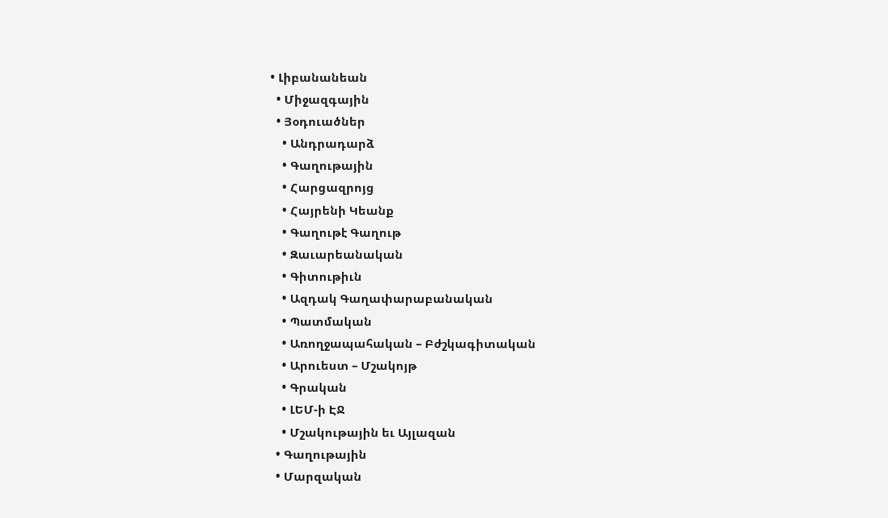• Լիբանանեան
  • Միջազգային
  • Յօդուածներ
    • Անդրադարձ
    • Գաղութային
    • Հարցազրոյց
    • Հայրենի Կեանք
    • Գաղութէ Գաղութ
    • Զաւարեանական
    • Գիտութիւն
    • Ազդակ Գաղափարաբանական
    • Պատմական
    • Առողջապահական – Բժշկագիտական
    • Արուեստ – Մշակոյթ
    • Գրական
    • ԼԵՄ-ի ԷՋ
    • Մշակութային եւ Այլազան
  • Գաղութային
  • Մարզական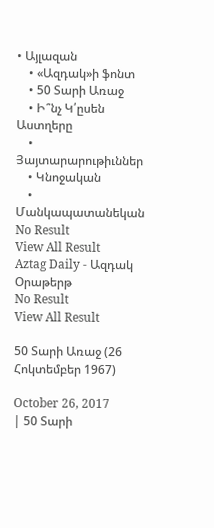• Այլազան
    • «Ազդակ»ի ֆոնտ
    • 50 Տարի Առաջ
    • Ի՞նչ Կ՛ըսեն Աստղերը
    • Յայտարարութիւններ
    • Կնոջական
    • Մանկապատանեկան
No Result
View All Result
Aztag Daily - Ազդակ Օրաթերթ
No Result
View All Result

50 Տարի Առաջ (26 Հոկտեմբեր 1967)

October 26, 2017
| 50 Տարի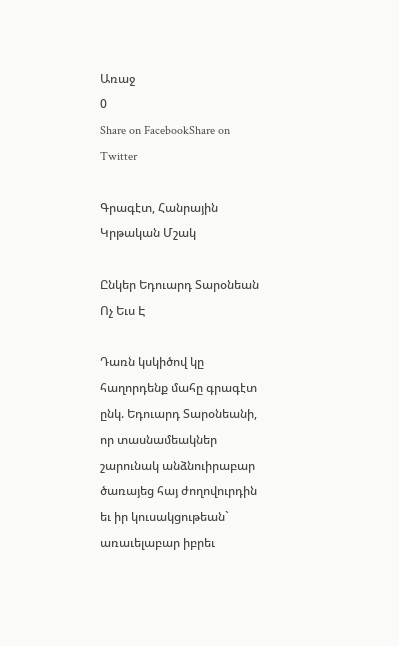Առաջ
0
Share on FacebookShare on Twitter

Գրագէտ, Հանրային Կրթական Մշակ

Ընկեր Եդուարդ Տարօնեան
Ոչ Եւս Է

Դառն կսկիծով կը հաղորդենք մահը գրագէտ ընկ. Եդուարդ Տարօնեանի, որ տասնամեակներ շարունակ անձնուիրաբար ծառայեց հայ ժողովուրդին եւ իր կուսակցութեան` առաւելաբար իբրեւ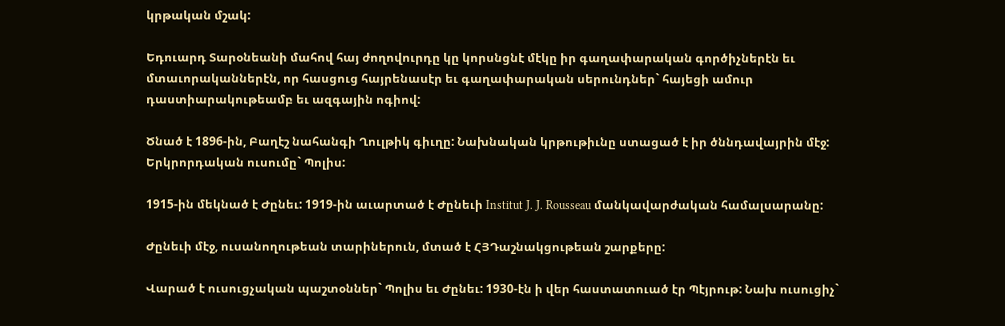կրթական մշակ:

Եդուարդ Տարօնեանի մահով հայ ժողովուրդը կը կորսնցնէ մէկը իր գաղափարական գործիչներէն եւ մտաւորականներէն, որ հասցուց հայրենասէր եւ գաղափարական սերունդներ` հայեցի ամուր դաստիարակութեամբ եւ ազգային ոգիով:

Ծնած է 1896-ին, Բաղէշ նահանգի Ղուլթիկ գիւղը: Նախնական կրթութիւնը ստացած է իր ծննդավայրին մէջ: Երկրորդական ուսումը` Պոլիս:

1915-ին մեկնած է Ժընեւ: 1919-ին աւարտած է Ժընեւի Institut J. J. Rousseau մանկավարժական համալսարանը:

Ժընեւի մէջ, ուսանողութեան տարիներուն, մտած է ՀՅԴաշնակցութեան շարքերը:

Վարած է ուսուցչական պաշտօններ` Պոլիս եւ Ժընեւ: 1930-էն ի վեր հաստատուած էր Պէյրութ: Նախ ուսուցիչ`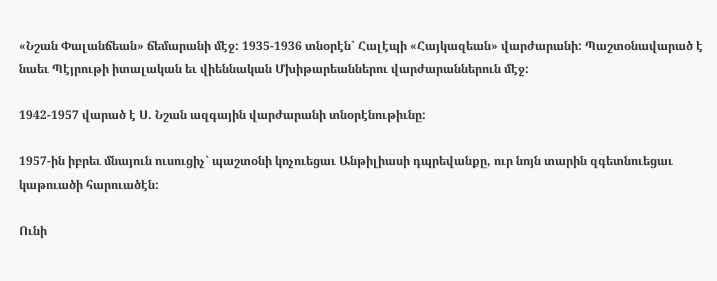«Նշան Փալանճեան» ճեմարանի մէջ: 1935-1936 տնօրէն` Հալէպի «Հայկազեան» վարժարանի: Պաշտօնավարած է նաեւ Պէյրութի իտալական եւ վիեննական Մխիթարեաններու վարժարաններուն մէջ:

1942-1957 վարած է Ս. Նշան ազգային վարժարանի տնօրէնութիւնը:

1957-ին իբրեւ մնայուն ուսուցիչ` պաշտօնի կոչուեցաւ Անթիլիասի դպրեվանքը, ուր նոյն տարին զգետնուեցաւ կաթուածի հարուածէն:

Ունի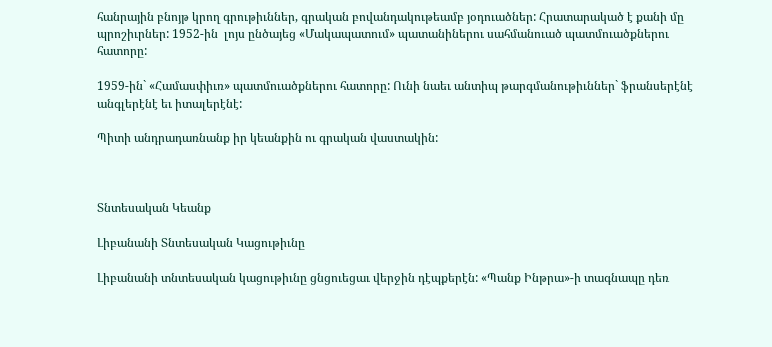հանրային բնոյթ կրող գրութիւններ, գրական բովանդակութեամբ յօդուածներ: Հրատարակած է քանի մը պրոշիւրներ: 1952-ին  լոյս ընծայեց «Մակապատում» պատանիներու սահմանուած պատմուածքներու հատորը:

1959-ին` «Համասփիւռ» պատմուածքներու հատորը: Ունի նաեւ անտիպ թարգմանութիւններ` ֆրանսերէնէ անգլերէնէ եւ իտալերէնէ:

Պիտի անդրադառնանք իր կեանքին ու գրական վաստակին:



Տնտեսական Կեանք

Լիբանանի Տնտեսական Կացութիւնը

Լիբանանի տնտեսական կացութիւնը ցնցուեցաւ վերջին դէպքերէն: «Պանք Ինթրա»-ի տագնապը դեռ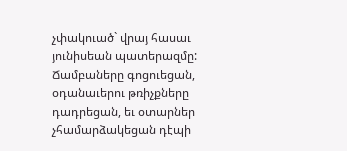չփակուած` վրայ հասաւ յունիսեան պատերազմը: Ճամբաները գոցուեցան, օդանաւերու թռիչքները դադրեցան, եւ օտարներ չհամարձակեցան դէպի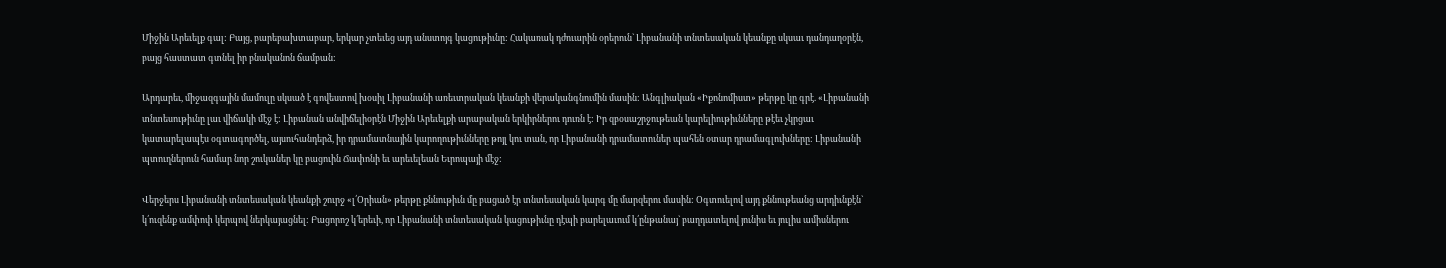Միջին Արեւելք գալ: Բայց, բարեբախտաբար, երկար չտեւեց այդ անստոյգ կացութիւնը: Հակառակ դժուարին օրերուն` Լիբանանի տնտեսական կեանքը սկսաւ դանդաղօրէն, բայց հաստատ գտնել իր բնականոն ճամբան:

Արդարեւ, միջազգային մամուլը սկսած է գովեստով խօսիլ Լիբանանի առեւտրական կեանքի վերականգնումին մասին: Անգլիական «Իքոնոմիստ» թերթը կը գրէ. «Լիբանանի տնտեսութիւնը լաւ վիճակի մէջ է: Լիբանան անվիճելիօրէն Միջին Արեւելքի արաբական երկիրներու դուռն է: Իր զբօսաշրջութեան կարելիութիւնները թէեւ չկրցաւ կատարելապէս օգտագործել, այսուհանդերձ, իր դրամատնային կարողութիւնները թոյլ կու տան, որ Լիբանանի դրամատուներ պահեն օտար դրամագլուխները: Լիբանանի պտուղներուն համար նոր շուկաներ կը բացուին Ճափոնի եւ արեւելեան Եւրոպայի մէջ:

Վերջերս Լիբանանի տնտեսական կեանքի շուրջ «լ՛Օրիան» թերթը քննութիւն մը բացած էր տնտեսական կարգ մը մարզերու մասին: Օգտուելով այդ քննութեանց արդիւնքէն` կ՛ուզենք ամփոփ կերպով ներկայացնել: Բացորոշ կ՛երեւի, որ Լիբանանի տնտեսական կացութիւնը դէպի բարելաւում կ՛ընթանայ` բաղդատելով յունիս եւ յուլիս ամիսներու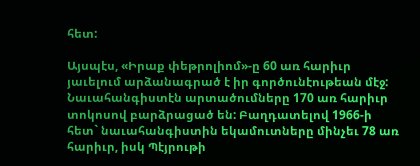հետ:

Այսպէս, «Իրաք փեթրոլիոմ»-ը 60 առ հարիւր յաւելում արձանագրած է իր գործունէութեան մէջ: Նաւահանգիստէն արտածումները 170 առ հարիւր տոկոսով բարձրացած են: Բաղդատելով 1966-ի հետ` նաւահանգիստին եկամուտները մինչեւ 78 առ հարիւր, իսկ Պէյրութի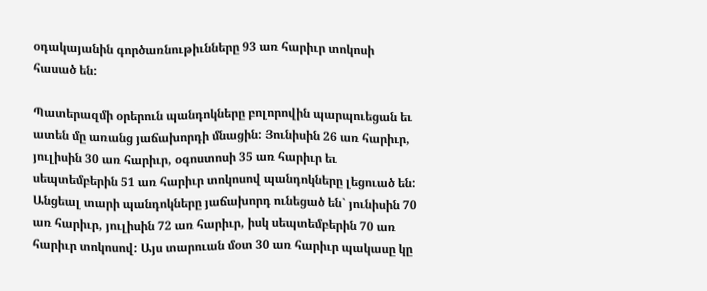օդակայանին գործառնութիւնները 93 առ հարիւր տոկոսի հասած են:

Պատերազմի օրերուն պանդոկները բոլորովին պարպուեցան եւ ատեն մը առանց յաճախորդի մնացին: Յունիսին 26 առ հարիւր, յուլիսին 30 առ հարիւր, օգոստոսի 35 առ հարիւր եւ սեպտեմբերին 51 առ հարիւր տոկոսով պանդոկները լեցուած են: Անցեալ տարի պանդոկները յաճախորդ ունեցած են` յունիսին 70 առ հարիւր, յուլիսին 72 առ հարիւր, իսկ սեպտեմբերին 70 առ հարիւր տոկոսով: Այս տարուան մօտ 30 առ հարիւր պակասը կը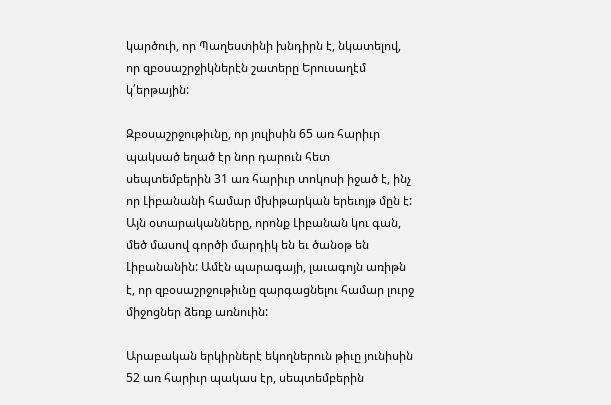կարծուի, որ Պաղեստինի խնդիրն է, նկատելով, որ զբօսաշրջիկներէն շատերը Երուսաղէմ կ՛երթային:

Զբօսաշրջութիւնը, որ յուլիսին 65 առ հարիւր պակսած եղած էր նոր դարուն հետ սեպտեմբերին 31 առ հարիւր տոկոսի իջած է, ինչ որ Լիբանանի համար մխիթարկան երեւոյթ մըն է: Այն օտարականները, որոնք Լիբանան կու գան, մեծ մասով գործի մարդիկ են եւ ծանօթ են Լիբանանին: Ամէն պարագայի, լաւագոյն առիթն է, որ զբօսաշրջութիւնը զարգացնելու համար լուրջ միջոցներ ձեռք առնուին:

Արաբական երկիրներէ եկողներուն թիւը յունիսին 52 առ հարիւր պակաս էր, սեպտեմբերին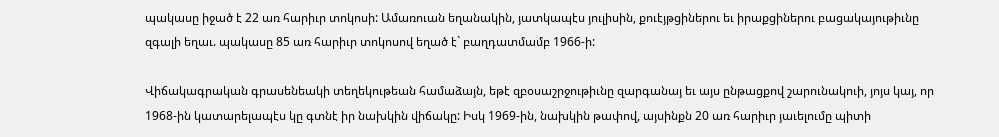պակասը իջած է 22 առ հարիւր տոկոսի: Ամառուան եղանակին, յատկապէս յուլիսին, քուէյթցիներու եւ իրաքցիներու բացակայութիւնը զգալի եղաւ. պակասը 85 առ հարիւր տոկոսով եղած է` բաղդատմամբ 1966-ի:

Վիճակագրական գրասենեակի տեղեկութեան համաձայն, եթէ զբօսաշրջութիւնը զարգանայ եւ այս ընթացքով շարունակուի, յոյս կայ, որ 1968-ին կատարելապէս կը գտնէ իր նախկին վիճակը: Իսկ 1969-ին, նախկին թափով, այսինքն 20 առ հարիւր յաւելումը պիտի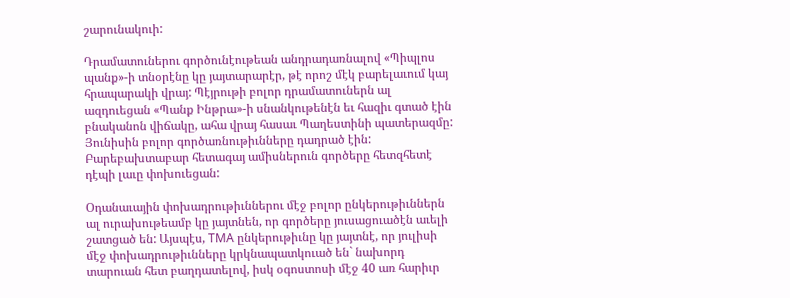շարունակուի:

Դրամատուներու գործունէութեան անդրադառնալով «Պիպլոս պանք»-ի տնօրէնը կը յայտարարէր, թէ որոշ մէկ բարելաւում կայ հրապարակի վրայ: Պէյրութի բոլոր դրամատուներն ալ ազդուեցան «Պանք Ինթրա»-ի սնանկութենէն եւ հազիւ գտած էին բնականոն վիճակը, ահա վրայ հասաւ Պաղեստինի պատերազմը: Յունիսին բոլոր գործառնութիւնները դադրած էին: Բարեբախտաբար հետագայ ամիսներուն գործերը հետզհետէ դէպի լաւը փոխուեցան:

Օդանաւային փոխադրութիւններու մէջ բոլոր ընկերութիւններն ալ ուրախութեամբ կը յայտնեն, որ գործերը յուսացուածէն աւելի շատցած են: Այսպէս, TMA ընկերութիւնը կը յայտնէ, որ յուլիսի մէջ փոխադրութիւնները կրկնապատկուած են` նախորդ տարուան հետ բաղդատելով, իսկ օգոստոսի մէջ 40 առ հարիւր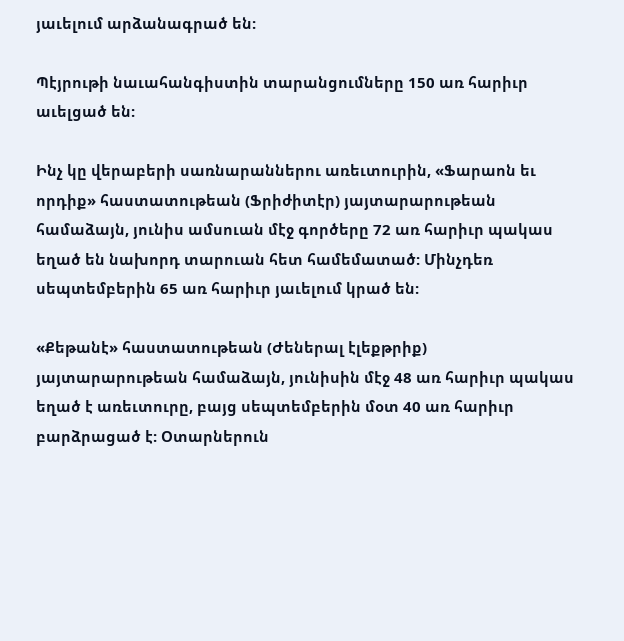յաւելում արձանագրած են:

Պէյրութի նաւահանգիստին տարանցումները 150 առ հարիւր աւելցած են:

Ինչ կը վերաբերի սառնարաններու առեւտուրին, «Ֆարաոն եւ որդիք» հաստատութեան (Ֆրիժիտէր) յայտարարութեան համաձայն, յունիս ամսուան մէջ գործերը 72 առ հարիւր պակաս եղած են նախորդ տարուան հետ համեմատած: Մինչդեռ սեպտեմբերին 65 առ հարիւր յաւելում կրած են:

«Քեթանէ» հաստատութեան (Ժեներալ էլեքթրիք) յայտարարութեան համաձայն, յունիսին մէջ 48 առ հարիւր պակաս եղած է առեւտուրը, բայց սեպտեմբերին մօտ 40 առ հարիւր բարձրացած է: Օտարներուն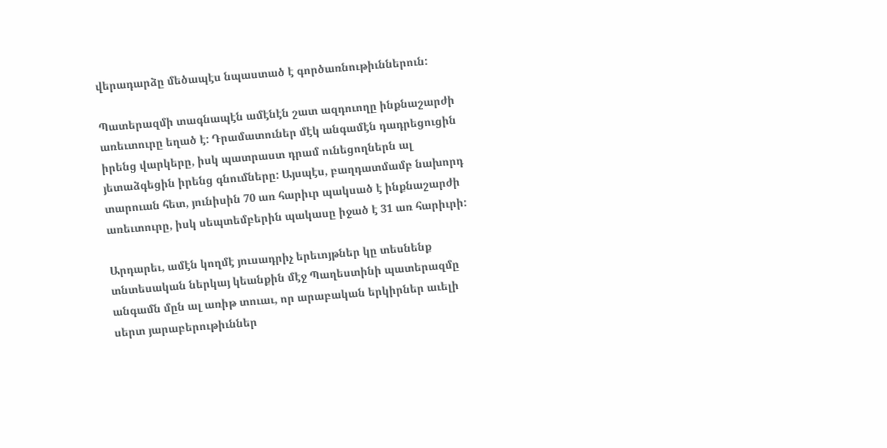վերադարձը մեծապէս նպաստած է գործառնութիւններուն:

Պատերազմի տագնապէն ամէնէն շատ ազդուողը ինքնաշարժի առեւտուրը եղած է: Դրամատուներ մէկ անգամէն դադրեցուցին իրենց վարկերը, իսկ պատրաստ դրամ ունեցողներն ալ յետաձգեցին իրենց գնումները: Այսպէս, բաղդատմամբ նախորդ տարուան հետ, յունիսին 70 առ հարիւր պակսած է ինքնաշարժի առեւտուրը, իսկ սեպտեմբերին պակասը իջած է 31 առ հարիւրի:

Արդարեւ, ամէն կողմէ յուսադրիչ երեւոյթներ կը տեսնենք տնտեսական ներկայ կեանքին մէջ Պաղեստինի պատերազմը անգամն մըն ալ առիթ տուաւ, որ արաբական երկիրներ աւելի սերտ յարաբերութիւններ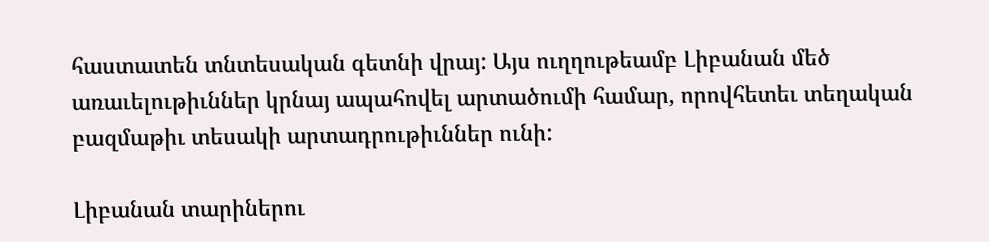հաստատեն տնտեսական գետնի վրայ: Այս ուղղութեամբ Լիբանան մեծ առաւելութիւններ կրնայ ապահովել արտածումի համար, որովհետեւ տեղական բազմաթիւ տեսակի արտադրութիւններ ունի:

Լիբանան տարիներու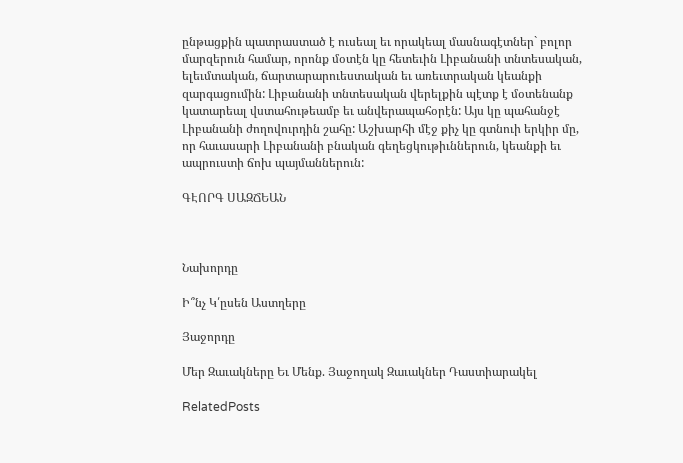ընթացքին պատրաստած է ուսեալ եւ որակեալ մասնագէտներ` բոլոր մարզերուն համար, որոնք մօտէն կը հետեւին Լիբանանի տնտեսական, ելեւմտական, ճարտարարուեստական եւ առեւտրական կեանքի զարգացումին: Լիբանանի տնտեսական վերելքին պէտք է մօտենանք կատարեալ վստահութեամբ եւ անվերապահօրէն: Այս կը պահանջէ Լիբանանի ժողովուրդին շահը: Աշխարհի մէջ քիչ կը գտնուի երկիր մը, որ հաւասարի Լիբանանի բնական գեղեցկութիւններուն, կեանքի եւ ապրուստի ճոխ պայմաններուն:

ԳԷՈՐԳ ՍԱԶՃԵԱՆ



Նախորդը

Ի՞նչ Կ՛ըսեն Աստղերը

Յաջորդը

Մեր Զաւակները Եւ Մենք. Յաջողակ Զաւակներ Դաստիարակել

RelatedPosts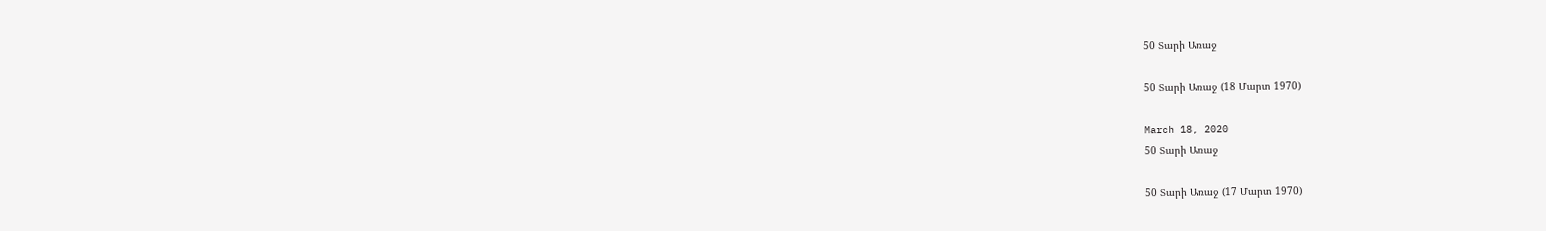50 Տարի Առաջ

50 Տարի Առաջ (18 Մարտ 1970)

March 18, 2020
50 Տարի Առաջ

50 Տարի Առաջ (17 Մարտ 1970)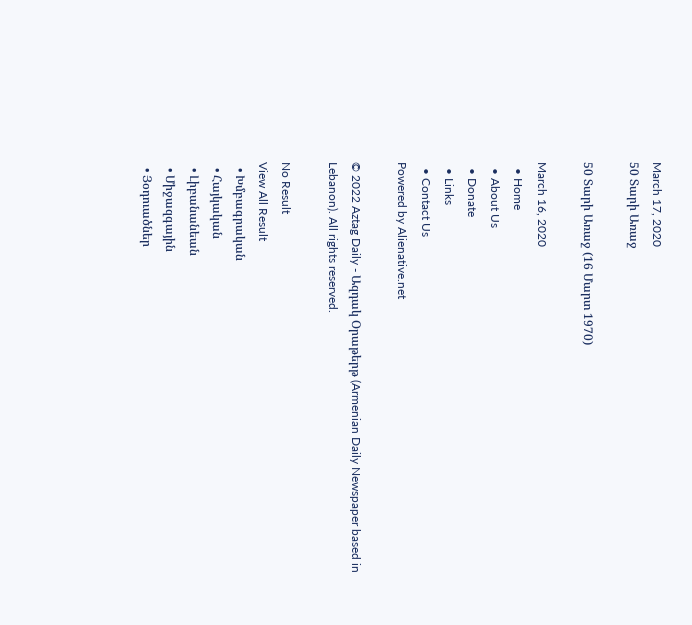March 17, 2020
50 Տարի Առաջ

50 Տարի Առաջ (16 Մարտ 1970)

March 16, 2020
  • Home
  • About Us
  • Donate
  • Links
  • Contact Us
Powered by Alienative.net

© 2022 Aztag Daily - Ազդակ Օրաթերթ (Armenian Daily Newspaper based in Lebanon). All rights reserved.

No Result
View All Result
  • Խմբագրական
  • Հայկական
  • Լիբանանեան
  • Միջազգային
  • Յօդուածներ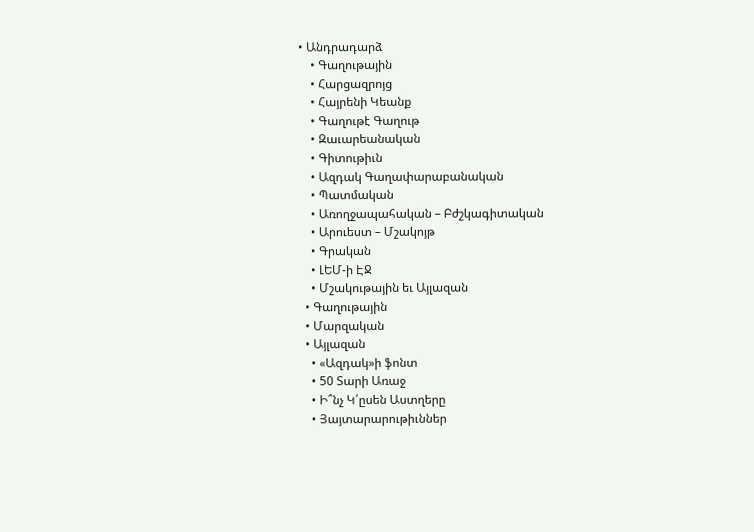• Անդրադարձ
    • Գաղութային
    • Հարցազրոյց
    • Հայրենի Կեանք
    • Գաղութէ Գաղութ
    • Զաւարեանական
    • Գիտութիւն
    • Ազդակ Գաղափարաբանական
    • Պատմական
    • Առողջապահական – Բժշկագիտական
    • Արուեստ – Մշակոյթ
    • Գրական
    • ԼԵՄ-ի ԷՋ
    • Մշակութային եւ Այլազան
  • Գաղութային
  • Մարզական
  • Այլազան
    • «Ազդակ»ի ֆոնտ
    • 50 Տարի Առաջ
    • Ի՞նչ Կ՛ըսեն Աստղերը
    • Յայտարարութիւններ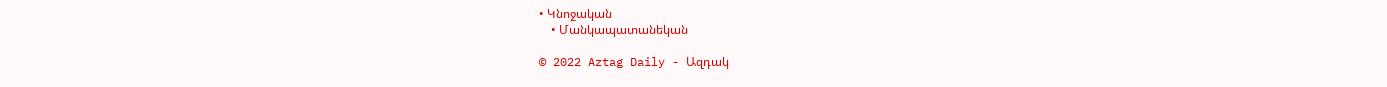• Կնոջական
    • Մանկապատանեկան

© 2022 Aztag Daily - Ազդակ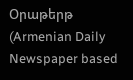Օրաթերթ (Armenian Daily Newspaper based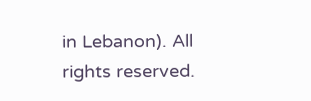in Lebanon). All rights reserved.